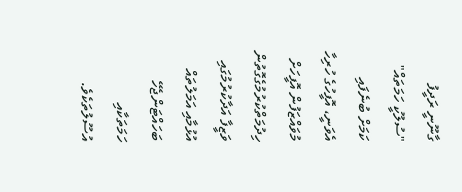ގާނޫނީ ރަދީފު
"ސުލޫކީ ހަމަތައް" ކަމަށް ބުނެފައި އެވަނީ، އޮފީހުގެ ހުރިހާ މުވައްޒަފުން އޮފީހަށް ހިދުމަތްކުރުމުގެގޮތުން ވަޒީފާ އަދާކުރުމުގައި އުޅުމާއި އަމަލުތައް ބަހައްޓަންޖެހޭ ހަމަތަކާއި އުސޫލުތަކެވެ.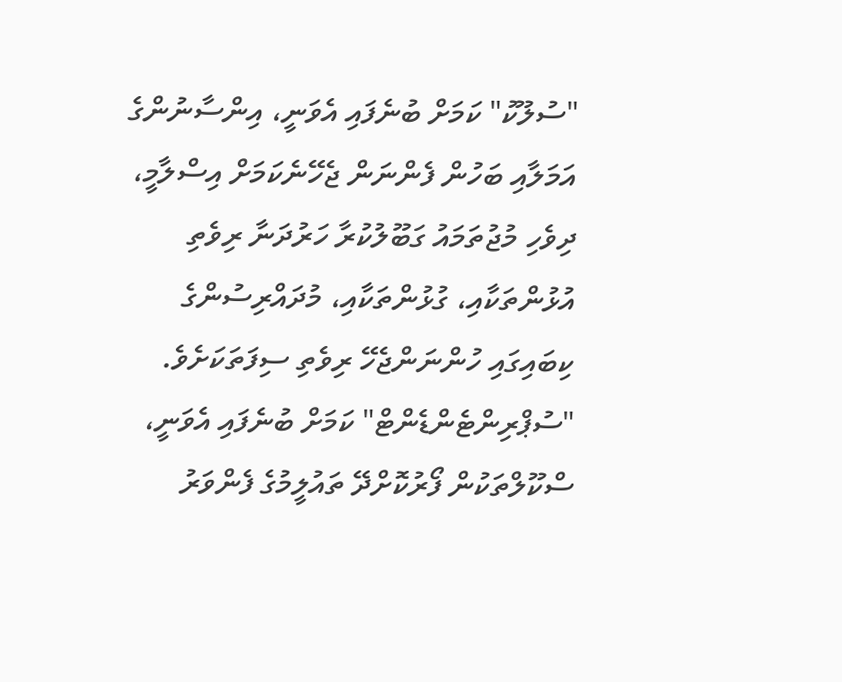"ސުލޫކު" ކަމަށް ބުނެފައި އެވަނީ، އިންސާނުންގެ އަމަލާއި ބަހުން ފެންނަން ޖެހޭނެކަމަށް އިސްލާމީ، ދިވެހި މުޖުތަމައު ގަބޫލުކުރާ ހަރުދަނާ ރިވެތި އުޅުންތަކާއި، ގުޅުންތަކާއި، މުދައްރިސުންގެ ކިބައިގައި ހުންނަންޖެހޭ ރިވެތި ސިފަތަކަށެވެ.
"ސުޕްރިންޓެންޑެންޓް" ކަމަށް ބުނެފައި އެވަނީ، ސްކޫލްތަކުން ފޯރުކޮށްދޭ ތައުލީމުގެ ފެންވަރު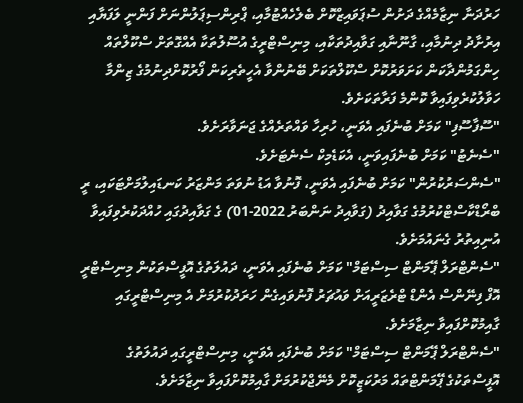ހަރުދަނާ ނިޒާމެއްގެ ދަށުން ސުޕަވައިޒްކޮށް ބެލެހެއްޓުމާއި، ޕްރިންސިޕަލުންނަށް ފަންނީ ލަފަޔާއި އިރުށާދު ދިނުމާއި، ގާނޫނާއި ގަވާއިދުތަކާއި، މިނިސްޓްރީގެ އުސޫލުތަކާ އެއްގޮތަށް ސްކޫލްތައް ހިންގަމުންދާކަން ކަށަވަރުކޮށް ސްކޫލްތަކަށް ބޭނުންވާ އެހީތެރިކަން ފޯރުކޮށްދިނުމުގެ ޒިންމާ ހަވާލުކުރެވިފައިވާ ކޮންމެ ފަރާތަކަށެވެ.
"ސޫފާސޫފި" ކަމަށް ބުނެފައި އެވަނީ، ހުރިހާ ވައްތަރެއްގެ ޖަނަވާރަށެވެ.
"ސެނެޓު" ކަމަށް ބުނެފައިވަނީ، އެކަޑެމިކް ސެނެޓަށެވެ.
"ސެންސަރުކުރުން" ކަމަށް ބުނެފައި އެވަނީ، ފޮނުވާ އަޑު ނުވަތަ މަންޒަރު ކަނޑައިލުމަށްޓަކައި، ރީ ބްރޯޑްކާސްޓްކުރުމުގެ ގަވާއިދު (ގަވާއިދު ނަންބަރު 2022-01) ގެ ގަވާއިދުގައި ހުއްދަކުރެވިފައިވާ އުނިއިތުރު ގެނައުމަށެވެ.
"ސެންޓްރަލް ޕޭމަންޓް ސިސްޓަމް" ކަމަށް ބުނެފައި އެވަނީ، ދައުލަތުގެ އޮފީސްތަކުން މިނިސްޓްރީ އޮފް ފިނޭންސް އެންޑް ޓްރެޒަރީއަށް ވައުޗަރު ފޮނުވައިގެން ހަރަދުކުރުމަށް އެ މިނިސްޓްރީގައި ގާއިމުކޮށްފައިވާ ނިޒާމަށެވެ.
"ސެންޓްރަލް ޕޭމަންޓް ސިސްޓަމް" ކަމަށް ބުނެފައި އެވަނީ، މިނިސްޓްރީގައި ދައުލަތުގެ އޮފީސްތަކުގެ ޕޭމަންޓްތައް މަރުކަޒީކޮށް މެނޭޖްކުރުމަށް ގާއިމުކޮށްފައިވާ ނިޒާމަށެވެ.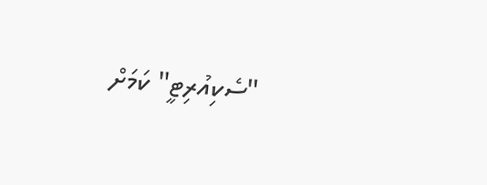"ސެކިއުރިޓީ" ކަމަށް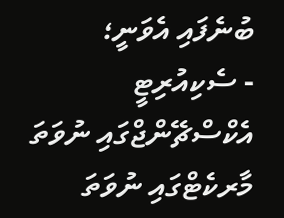ބުނެފައި އެވަނީ؛
- ސެކިއުރިޓީ އެކްސްޗޭންޖްގައި ނުވަތަ މާރކެޓްގައި ނުވަތަ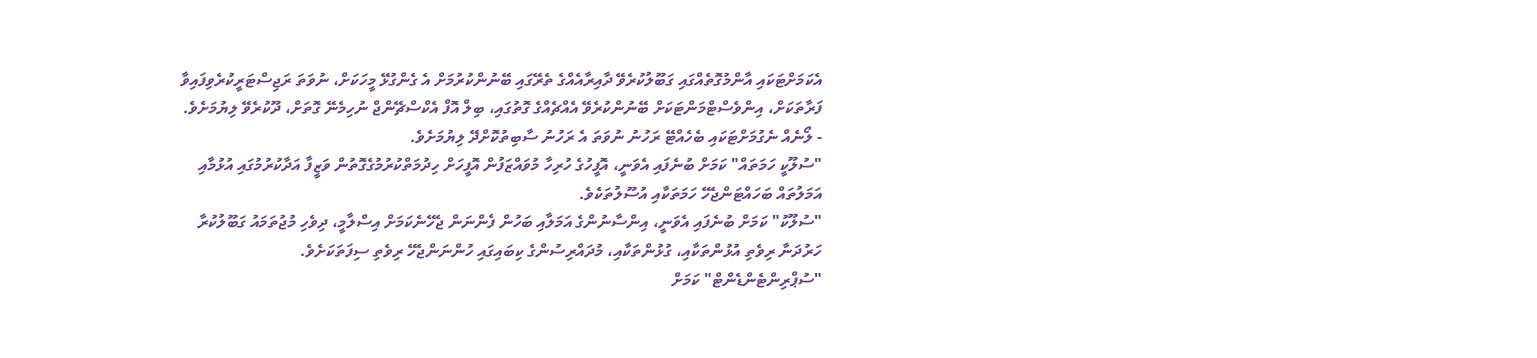އެކަމަށްޓަކައި އާންމުގޮތެއްގައި ގަބޫލުކުރެވޭ ދާއިރާއެއްގެ ތެރޭގައި ބޭނުންކުރުމަށް އެ ގެންގުޅޭ މީހަކަށް، ނުވަތަ ރަޖިސްޓަރީކުރެވިފައިވާ ފަރާތަކަށް، އިންވެސްޓްމަންޓަކަށް ބޭނުންކުރެވޭ އެއްޗެއްގެ ގޮތުގައި، ބިލް އޮފް އެކްސްޗޭންޖް ނުހިމެނޭ ގޮތަށް، ދޫކުރެވޭ ލިޔުމަށެވެ.
- ލޯނެއް ނެގުމަށްޓަކައި ބެހެއްޓޭ ރަހުނު ނުވަތަ އެ ރަހުނު ސާބިތުކޮށްދޭ ލިޔުމަށެވެ.
"ސުލޫކީ ހަމަތައް" ކަމަށް ބުނެފައި އެވަނީ، އޮފީހުގެ ހުރިހާ މުވައްޒަފުން އޮފީހަށް ހިދުމަތްކުރުމުގެގޮތުން ވަޒީފާ އަދާކުރުމުގައި އުޅުމާއި އަމަލުތައް ބަހައްޓަންޖެހޭ ހަމަތަކާއި އުސޫލުތަކެވެ.
"ސުލޫކު" ކަމަށް ބުނެފައި އެވަނީ، އިންސާނުންގެ އަމަލާއި ބަހުން ފެންނަން ޖެހޭނެކަމަށް އިސްލާމީ، ދިވެހި މުޖުތަމައު ގަބޫލުކުރާ ހަރުދަނާ ރިވެތި އުޅުންތަކާއި، ގުޅުންތަކާއި، މުދައްރިސުންގެ ކިބައިގައި ހުންނަންޖެހޭ ރިވެތި ސިފަތަކަށެވެ.
"ސުޕްރިންޓެންޑެންޓް" ކަމަށް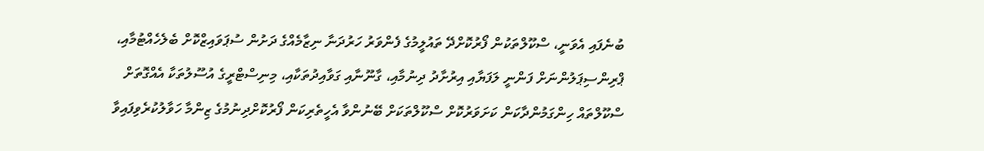ބުނެފައި އެވަނީ، ސްކޫލްތަކުން ފޯރުކޮށްދޭ ތައުލީމުގެ ފެންވަރު ހަރުދަނާ ނިޒާމެއްގެ ދަށުން ސުޕަވައިޒްކޮށް ބެލެހެއްޓުމާއި، ޕްރިންސިޕަލުންނަށް ފަންނީ ލަފަޔާއި އިރުށާދު ދިނުމާއި، ގާނޫނާއި ގަވާއިދުތަކާއި، މިނިސްޓްރީގެ އުސޫލުތަކާ އެއްގޮތަށް ސްކޫލްތައް ހިންގަމުންދާކަން ކަށަވަރުކޮށް ސްކޫލްތަކަށް ބޭނުންވާ އެހީތެރިކަން ފޯރުކޮށްދިނުމުގެ ޒިންމާ ހަވާލުކުރެވިފައިވާ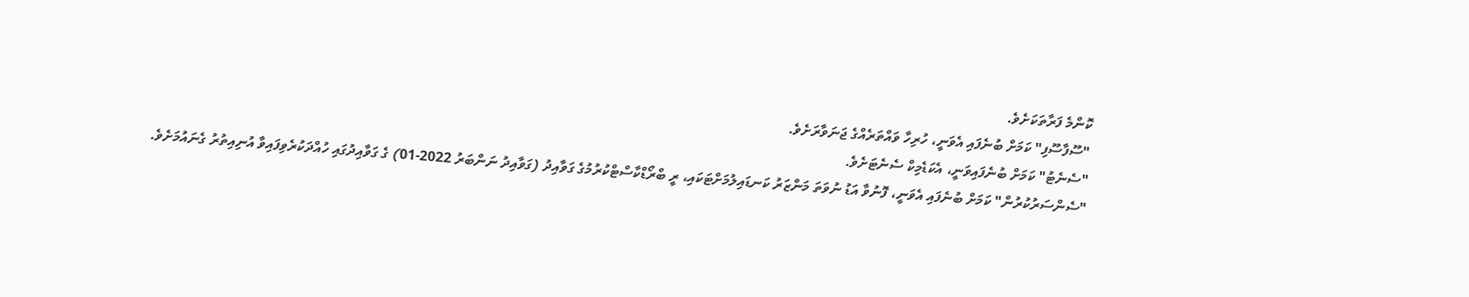ކޮންމެ ފަރާތަކަށެވެ.
"ސޫފާސޫފި" ކަމަށް ބުނެފައި އެވަނީ، ހުރިހާ ވައްތަރެއްގެ ޖަނަވާރަށެވެ.
"ސެނެޓު" ކަމަށް ބުނެފައިވަނީ، އެކަޑެމިކް ސެނެޓަށެވެ.
"ސެންސަރުކުރުން" ކަމަށް ބުނެފައި އެވަނީ، ފޮނުވާ އަޑު ނުވަތަ މަންޒަރު ކަނޑައިލުމަށްޓަކައި، ރީ ބްރޯޑްކާސްޓްކުރުމުގެ ގަވާއިދު (ގަވާއިދު ނަންބަރު 2022-01) ގެ ގަވާއިދުގައި ހުއްދަކުރެވިފައިވާ އުނިއިތުރު ގެނައުމަށެވެ.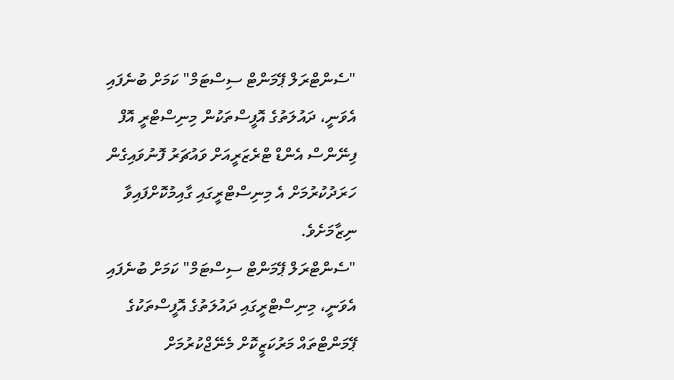"ސެންޓްރަލް ޕޭމަންޓް ސިސްޓަމް" ކަމަށް ބުނެފައި އެވަނީ، ދައުލަތުގެ އޮފީސްތަކުން މިނިސްޓްރީ އޮފް ފިނޭންސް އެންޑް ޓްރެޒަރީއަށް ވައުޗަރު ފޮނުވައިގެން ހަރަދުކުރުމަށް އެ މިނިސްޓްރީގައި ގާއިމުކޮށްފައިވާ ނިޒާމަށެވެ.
"ސެންޓްރަލް ޕޭމަންޓް ސިސްޓަމް" ކަމަށް ބުނެފައި އެވަނީ، މިނިސްޓްރީގައި ދައުލަތުގެ އޮފީސްތަކުގެ ޕޭމަންޓްތައް މަރުކަޒީކޮށް މެނޭޖްކުރުމަށް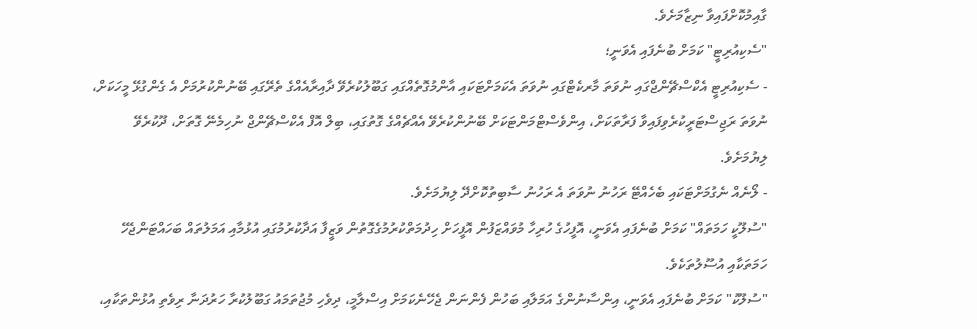ގާއިމުކޮށްފައިވާ ނިޒާމަށެވެ.
"ސެކިއުރިޓީ" ކަމަށް ބުނެފައި އެވަނީ؛
- ސެކިއުރިޓީ އެކްސްޗޭންޖްގައި ނުވަތަ މާރކެޓްގައި ނުވަތަ އެކަމަށްޓަކައި އާންމުގޮތެއްގައި ގަބޫލުކުރެވޭ ދާއިރާއެއްގެ ތެރޭގައި ބޭނުންކުރުމަށް އެ ގެންގުޅޭ މީހަކަށް، ނުވަތަ ރަޖިސްޓަރީކުރެވިފައިވާ ފަރާތަކަށް، އިންވެސްޓްމަންޓަކަށް ބޭނުންކުރެވޭ އެއްޗެއްގެ ގޮތުގައި، ބިލް އޮފް އެކްސްޗޭންޖް ނުހިމެނޭ ގޮތަށް، ދޫކުރެވޭ ލިޔުމަށެވެ.
- ލޯނެއް ނެގުމަށްޓަކައި ބެހެއްޓޭ ރަހުނު ނުވަތަ އެ ރަހުނު ސާބިތުކޮށްދޭ ލިޔުމަށެވެ.
"ސުލޫކީ ހަމަތައް" ކަމަށް ބުނެފައި އެވަނީ، އޮފީހުގެ ހުރިހާ މުވައްޒަފުން އޮފީހަށް ހިދުމަތްކުރުމުގެގޮތުން ވަޒީފާ އަދާކުރުމުގައި އުޅުމާއި އަމަލުތައް ބަހައްޓަންޖެހޭ ހަމަތަކާއި އުސޫލުތަކެވެ.
"ސުލޫކު" ކަމަށް ބުނެފައި އެވަނީ، އިންސާނުންގެ އަމަލާއި ބަހުން ފެންނަން ޖެހޭނެކަމަށް އިސްލާމީ، ދިވެހި މުޖުތަމައު ގަބޫލުކުރާ ހަރުދަނާ ރިވެތި އުޅުންތަކާއި،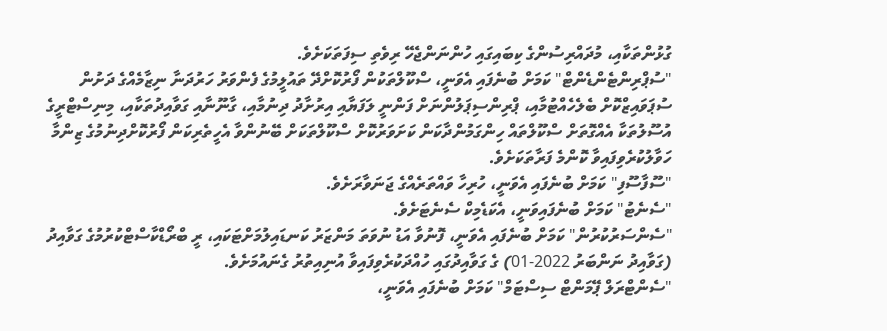ގުޅުންތަކާއި، މުދައްރިސުންގެ ކިބައިގައި ހުންނަންޖެހޭ ރިވެތި ސިފަތަކަށެވެ.
"ސުޕްރިންޓެންޑެންޓް" ކަމަށް ބުނެފައި އެވަނީ، ސްކޫލްތަކުން ފޯރުކޮށްދޭ ތައުލީމުގެ ފެންވަރު ހަރުދަނާ ނިޒާމެއްގެ ދަށުން ސުޕަވައިޒްކޮށް ބެލެހެއްޓުމާއި، ޕްރިންސިޕަލުންނަށް ފަންނީ ލަފަޔާއި އިރުށާދު ދިނުމާއި، ގާނޫނާއި ގަވާއިދުތަކާއި، މިނިސްޓްރީގެ އުސޫލުތަކާ އެއްގޮތަށް ސްކޫލްތައް ހިންގަމުންދާކަން ކަށަވަރުކޮށް ސްކޫލްތަކަށް ބޭނުންވާ އެހީތެރިކަން ފޯރުކޮށްދިނުމުގެ ޒިންމާ ހަވާލުކުރެވިފައިވާ ކޮންމެ ފަރާތަކަށެވެ.
"ސޫފާސޫފި" ކަމަށް ބުނެފައި އެވަނީ، ހުރިހާ ވައްތަރެއްގެ ޖަނަވާރަށެވެ.
"ސެނެޓު" ކަމަށް ބުނެފައިވަނީ، އެކަޑެމިކް ސެނެޓަށެވެ.
"ސެންސަރުކުރުން" ކަމަށް ބުނެފައި އެވަނީ، ފޮނުވާ އަޑު ނުވަތަ މަންޒަރު ކަނޑައިލުމަށްޓަކައި، ރީ ބްރޯޑްކާސްޓްކުރުމުގެ ގަވާއިދު (ގަވާއިދު ނަންބަރު 2022-01) ގެ ގަވާއިދުގައި ހުއްދަކުރެވިފައިވާ އުނިއިތުރު ގެނައުމަށެވެ.
"ސެންޓްރަލް ޕޭމަންޓް ސިސްޓަމް" ކަމަށް ބުނެފައި އެވަނީ،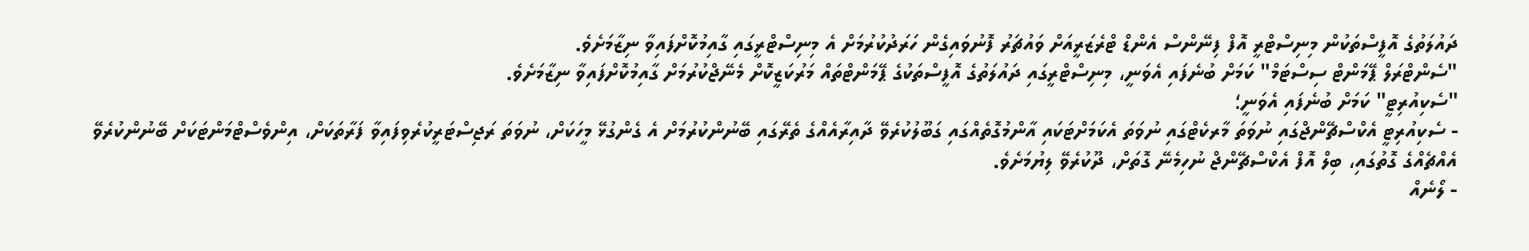ދައުލަތުގެ އޮފީސްތަކުން މިނިސްޓްރީ އޮފް ފިނޭންސް އެންޑް ޓްރެޒަރީއަށް ވައުޗަރު ފޮނުވައިގެން ހަރަދުކުރުމަށް އެ މިނިސްޓްރީގައި ގާއިމުކޮށްފައިވާ ނިޒާމަށެވެ.
"ސެންޓްރަލް ޕޭމަންޓް ސިސްޓަމް" ކަމަށް ބުނެފައި އެވަނީ، މިނިސްޓްރީގައި ދައުލަތުގެ އޮފީސްތަކުގެ ޕޭމަންޓްތައް މަރުކަޒީކޮށް މެނޭޖްކުރުމަށް ގާއިމުކޮށްފައިވާ ނިޒާމަށެވެ.
"ސެކިއުރިޓީ" ކަމަށް ބުނެފައި އެވަނީ؛
- ސެކިއުރިޓީ އެކްސްޗޭންޖްގައި ނުވަތަ މާރކެޓްގައި ނުވަތަ އެކަމަށްޓަކައި އާންމުގޮތެއްގައި ގަބޫލުކުރެވޭ ދާއިރާއެއްގެ ތެރޭގައި ބޭނުންކުރުމަށް އެ ގެންގުޅޭ މީހަކަށް، ނުވަތަ ރަޖިސްޓަރީކުރެވިފައިވާ ފަރާތަކަށް، އިންވެސްޓްމަންޓަކަށް ބޭނުންކުރެވޭ އެއްޗެއްގެ ގޮތުގައި، ބިލް އޮފް އެކްސްޗޭންޖް ނުހިމެނޭ ގޮތަށް، ދޫކުރެވޭ ލިޔުމަށެވެ.
- ލޯނެއް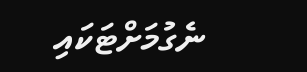ނެގުމަށްޓަކައި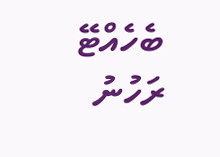ބެހެއްޓޭ ރަހުނު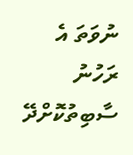ނުވަތަ އެ ރަހުނު ސާބިތުކޮށްދޭ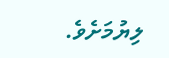ލިޔުމަށެވެ.